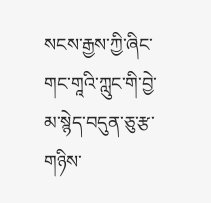སངས་རྒྱས་ཀྱི་ཞིང་གང་གཱའི་ཀླུང་གི་བྱེ་མ་སྙེད་བདུན་ཅུ་རྩ་གཉིས་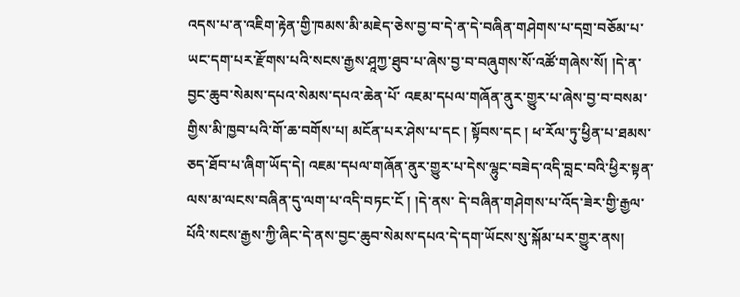འདས་པ་ན་འཇིག་རྟེན་གྱི་ཁམས་མི་མཇེད་ཅེས་བྱ་བ་དེ་ན་དེ་བཞིན་གཤེགས་པ་དགྲ་བཅོམ་པ་ཡང་དག་པར་རྫོགས་པའི་སངས་རྒྱས་ཤཱཀྱ་ཐུབ་པ་ཞེས་བྱ་བ་བཞུགས་སོ་འཚོ་གཞེས་སོ། །དེ་ན་བྱང་ཆུབ་སེམས་དཔའ་སེམས་དཔའ་ཆེན་པོ་ འཇམ་དཔལ་གཞོན་ནུར་གྱུར་པ་ཞེས་བྱ་བ་བསམ་གྱིས་མི་ཁྱབ་པའི་གོ་ཆ་བགོས་པ། མངོན་པར་ཤེས་པ་དང ། སྟོབས་དང ། ཕ་རོལ་ཏུ་ཕྱིན་པ་ཐམས་ཅད་ཐོབ་པ་ཞིག་ཡོད་དེ། འཇམ་དཔལ་གཞོན་ནུར་གྱུར་པ་དེས་ལྷུང་བཟེད་འདི་བླང་བའི་ཕྱིར་སྟན་ལས་མ་ལངས་བཞིན་དུ་ལག་པ་འདི་བཏང་ངོ ། །དེ་ནས་ དེ་བཞིན་གཤེགས་པ་འོད་ཟེར་གྱི་རྒྱལ་པོའི་སངས་རྒྱས་ཀྱི་ཞིང་དེ་ནས་བྱང་ཆུབ་སེམས་དཔའ་དེ་དག་ཡོངས་སུ་སྐོམ་པར་གྱུར་ནས།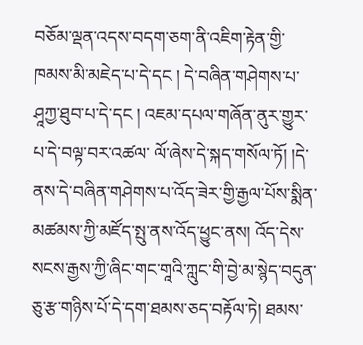བཅོམ་ལྡན་འདས་བདག་ཅག་ནི་འཇིག་རྟེན་གྱི་ཁམས་མི་མཇེད་པ་དེ་དང ། དེ་བཞིན་གཤེགས་པ་ཤཱཀྱ་ཐུབ་པ་དེ་དང ། འཇམ་དཔལ་གཞོན་ནུར་གྱུར་པ་དེ་བལྟ་བར་འཚལ་ ལོ་ཞེས་དེ་སྐད་གསོལ་ཏོ། །དེ་ནས་དེ་བཞིན་གཤེགས་པ་འོད་ཟེར་གྱི་རྒྱལ་པོས་སྨིན་མཚམས་ཀྱི་མཛོད་སྤུ་ནས་འོད་ཕྱུང་ནས། འོད་དེས་སངས་རྒྱས་ཀྱི་ཞིང་གང་གཱའི་ཀླུང་གི་བྱེ་མ་སྙེད་བདུན་ཅུ་རྩ་གཉིས་པོ་དེ་དག་ཐམས་ཅད་བརྟོལ་ཏེ། ཐམས་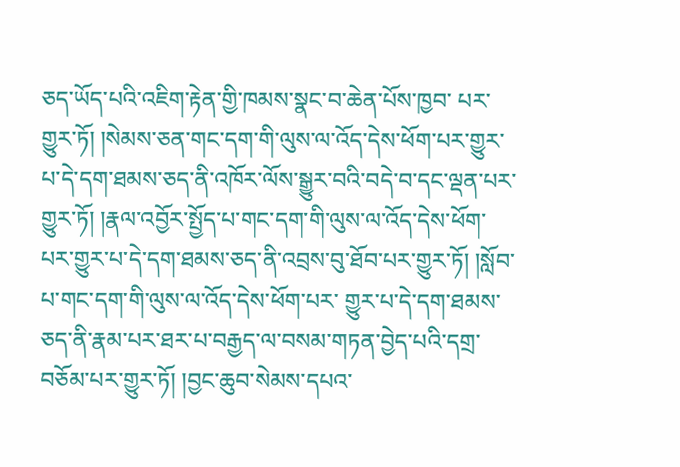ཅད་ཡོད་པའི་འཇིག་རྟེན་གྱི་ཁམས་སྣང་བ་ཆེན་པོས་ཁྱབ་ པར་གྱུར་ཏོ། །སེམས་ཅན་གང་དག་གི་ལུས་ལ་འོད་དེས་ཕོག་པར་གྱུར་པ་དེ་དག་ཐམས་ཅད་ནི་འཁོར་ལོས་སྒྱུར་བའི་བདེ་བ་དང་ལྡན་པར་གྱུར་ཏོ། །རྣལ་འབྱོར་སྤྱོད་པ་གང་དག་གི་ལུས་ལ་འོད་དེས་ཕོག་པར་གྱུར་པ་དེ་དག་ཐམས་ཅད་ནི་འབྲས་བུ་ཐོབ་པར་གྱུར་ཏོ། །སློབ་པ་གང་དག་གི་ལུས་ལ་འོད་དེས་ཕོག་པར་ གྱུར་པ་དེ་དག་ཐམས་ཅད་ནི་རྣམ་པར་ཐར་པ་བརྒྱད་ལ་བསམ་གཏན་བྱེད་པའི་དགྲ་བཅོམ་པར་གྱུར་ཏོ། །བྱང་ཆུབ་སེམས་དཔའ་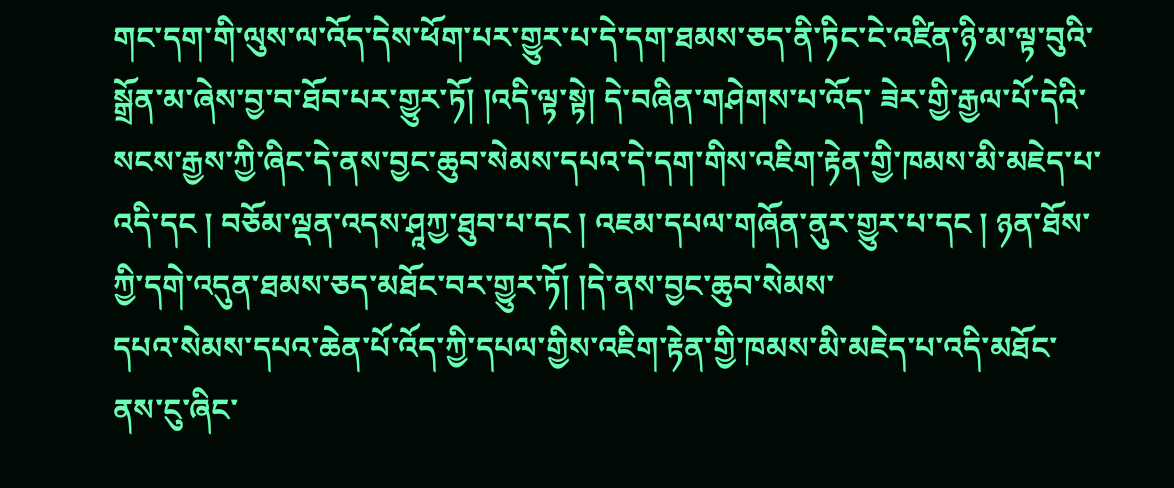གང་དག་གི་ལུས་ལ་འོད་དེས་ཕོག་པར་གྱུར་པ་དེ་དག་ཐམས་ཅད་ནི་ཏིང་ངེ་འཛིན་ཉི་མ་ལྟ་བུའི་སྒྲོན་མ་ཞེས་བྱ་བ་ཐོབ་པར་གྱུར་ཏོ། །འདི་ལྟ་སྟེ། དེ་བཞིན་གཤེགས་པ་འོད་ ཟེར་གྱི་རྒྱལ་པོ་དེའི་སངས་རྒྱས་ཀྱི་ཞིང་དེ་ནས་བྱང་ཆུབ་སེམས་དཔའ་དེ་དག་གིས་འཇིག་རྟེན་གྱི་ཁམས་མི་མཇེད་པ་འདི་དང ། བཅོམ་ལྡན་འདས་ཤཱཀྱ་ཐུབ་པ་དང ། འཇམ་དཔལ་གཞོན་ནུར་གྱུར་པ་དང ། ཉན་ཐོས་ཀྱི་དགེ་འདུན་ཐམས་ཅད་མཐོང་བར་གྱུར་ཏོ། །དེ་ནས་བྱང་ཆུབ་སེམས་
དཔའ་སེམས་དཔའ་ཆེན་པོ་འོད་ཀྱི་དཔལ་གྱིས་འཇིག་རྟེན་གྱི་ཁམས་མི་མཇེད་པ་འདི་མཐོང་ནས་ངུ་ཞིང་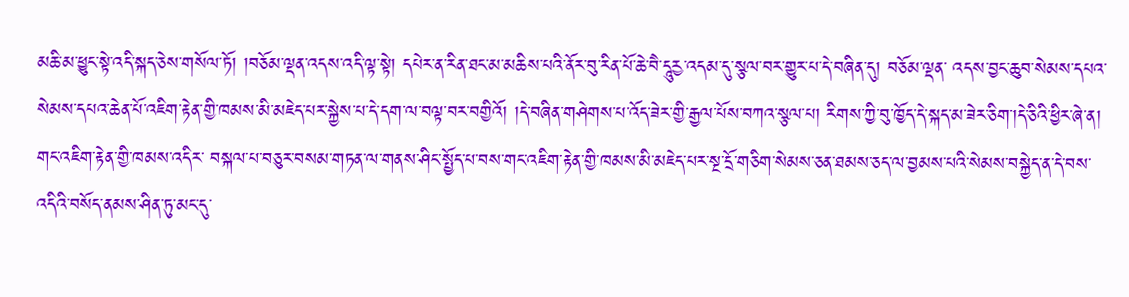མཆི་མ་ཕྱུང་སྟེ་འདི་སྐད་ཅེས་གསོལ་ཏོ། །བཅོམ་ལྡན་འདས་འདི་ལྟ་སྟེ། དཔེར་ན་རིན་ཐང་མ་མཆིས་པའི་ནོར་བུ་རིན་པོ་ཆེ་བཻ་དཱུརྱ་འདམ་དུ་སྩལ་བར་གྱུར་པ་དེ་བཞིན་དུ། བཅོམ་ལྡན་ འདས་བྱང་ཆུབ་སེམས་དཔའ་སེམས་དཔའ་ཆེན་པོ་འཇིག་རྟེན་གྱི་ཁམས་མི་མཇེད་པར་སྐྱེས་པ་དེ་དག་ལ་བལྟ་བར་བགྱིའོ། །དེ་བཞིན་གཤེགས་པ་འོད་ཟེར་གྱི་རྒྱལ་པོས་བཀའ་སྩལ་པ། རིགས་ཀྱི་བུ་ཁྱོད་དེ་སྐད་མ་ཟེར་ཅིག་།དེ་ཅིའི་ཕྱིར་ཞེ་ན། གང་འཇིག་རྟེན་གྱི་ཁམས་འདིར་ བསྐལ་པ་བཅུར་བསམ་གཏན་ལ་གནས་ཤིང་སྤྱོད་པ་བས་གང་འཇིག་རྟེན་གྱི་ཁམས་མི་མཇེད་པར་སྔ་དྲོ་གཅིག་སེམས་ཅན་ཐམས་ཅད་ལ་བྱམས་པའི་སེམས་བསྐྱེད་ན་དེ་བས་འདིའི་བསོད་ནམས་ཤིན་ཏུ་མང་དུ་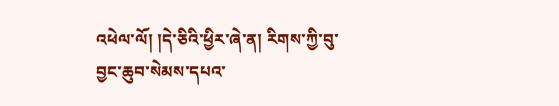འཕེལ་ལོ། །དེ་ཅིའི་ཕྱིར་ཞེ་ན། རིགས་ཀྱི་བུ་བྱང་ཆུབ་སེམས་དཔའ་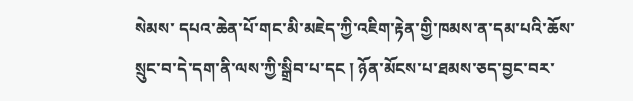སེམས་ དཔའ་ཆེན་པོ་གང་མི་མཇེད་ཀྱི་འཇིག་རྟེན་གྱི་ཁམས་ན་དམ་པའི་ཆོས་སྲུང་བ་དེ་དག་ནི་ལས་ཀྱི་སྒྲིབ་པ་དང ། ཉོན་མོངས་པ་ཐམས་ཅད་བྱང་བར་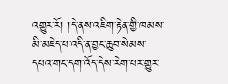འགྱུར་རོ། །དེ་ནས་འཇིག་རྟེན་གྱི་ཁམས་མི་མཇེད་པ་འདི་ན་བྱང་ཆུབ་སེམས་དཔའ་གང་དག་འོད་དེས་རེག་པར་གྱུར་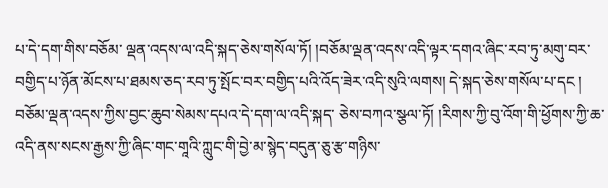པ་དེ་དག་གིས་བཅོམ་ ལྡན་འདས་ལ་འདི་སྐད་ཅེས་གསོལ་ཏོ། །བཅོམ་ལྡན་འདས་འདི་ལྟར་དགའ་ཞིང་རབ་ཏུ་མགུ་བར་བགྱིད་པ་ཉོན་མོངས་པ་ཐམས་ཅད་རབ་ཏུ་སྤོང་བར་བགྱིད་པའི་འོད་ཟེར་འདི་སུའི་ལགས། དེ་སྐད་ཅེས་གསོལ་པ་དང ། བཅོམ་ལྡན་འདས་ཀྱིས་བྱང་ཆུབ་སེམས་དཔའ་དེ་དག་ལ་འདི་སྐད་ ཅེས་བཀའ་སྩལ་ཏོ། །རིགས་ཀྱི་བུ་འོག་གི་ཕྱོགས་ཀྱི་ཆ་འདི་ནས་སངས་རྒྱས་ཀྱི་ཞིང་གང་གཱའི་ཀླུང་གི་བྱེ་མ་སྙེད་བདུན་ཅུ་རྩ་གཉིས་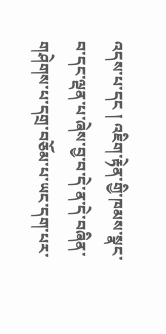འདས་པ་དང ། འཇིག་རྟེན་གྱི་ཁམས་སྣང་བ་དང་ལྡན་པ་ཞེས་བྱ་བ་དེ་ན་དེ་བཞིན་གཤེགས་པ་དགྲ་བཅོམ་པ་ཡང་དག་པར་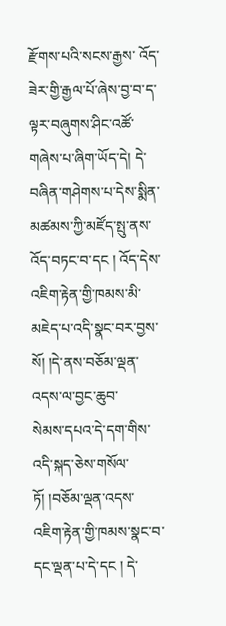རྫོགས་པའི་སངས་རྒྱས་ འོད་ཟེར་གྱི་རྒྱལ་པོ་ཞེས་བྱ་བ་ད་ལྟར་བཞུགས་ཤིང་འཚོ་གཞེས་པ་ཞིག་ཡོད་དེ། དེ་བཞིན་གཤེགས་པ་དེས་སྨིན་མཚམས་ཀྱི་མཛོད་སྤུ་ནས་འོད་བཏང་བ་དང ། འོད་དེས་འཇིག་རྟེན་གྱི་ཁམས་མི་མཇེད་པ་འདི་སྣང་བར་བྱས་སོ། །དེ་ནས་བཅོམ་ལྡན་འདས་ལ་བྱང་ཆུབ་
སེམས་དཔའ་དེ་དག་གིས་འདི་སྐད་ཅེས་གསོལ་ཏོ། །བཅོམ་ལྡན་འདས་འཇིག་རྟེན་གྱི་ཁམས་སྣང་བ་དང་ལྡན་པ་དེ་དང ། དེ་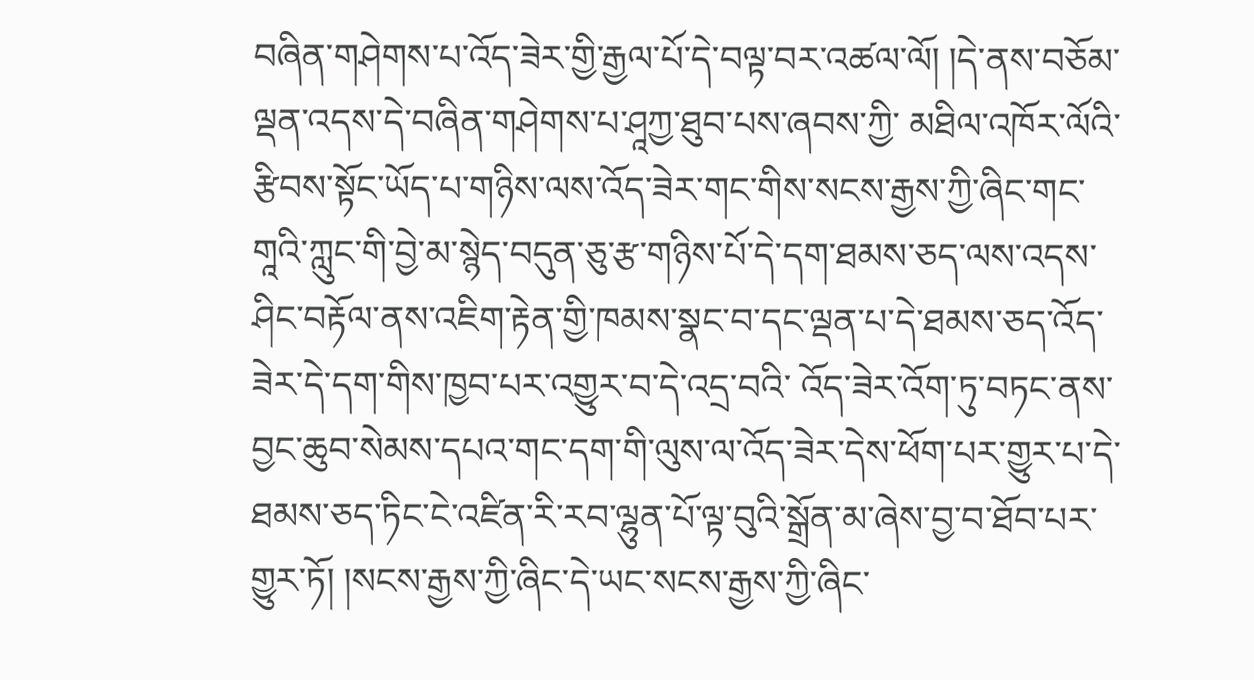བཞིན་གཤེགས་པ་འོད་ཟེར་གྱི་རྒྱལ་པོ་དེ་བལྟ་བར་འཚལ་ལོ། །དེ་ནས་བཅོམ་ལྡན་འདས་དེ་བཞིན་གཤེགས་པ་ཤཱཀྱ་ཐུབ་པས་ཞབས་ཀྱི་ མཐིལ་འཁོར་ལོའི་རྩིབས་སྟོང་ཡོད་པ་གཉིས་ལས་འོད་ཟེར་གང་གིས་སངས་རྒྱས་ཀྱི་ཞིང་གང་གཱའི་ཀླུང་གི་བྱེ་མ་སྙེད་བདུན་ཅུ་རྩ་གཉིས་པོ་དེ་དག་ཐམས་ཅད་ལས་འདས་ཤིང་བརྟོལ་ནས་འཇིག་རྟེན་གྱི་ཁམས་སྣང་བ་དང་ལྡན་པ་དེ་ཐམས་ཅད་འོད་ཟེར་དེ་དག་གིས་ཁྱབ་པར་འགྱུར་བ་དེ་འདྲ་བའི་ འོད་ཟེར་འོག་ཏུ་བཏང་ནས་བྱང་ཆུབ་སེམས་དཔའ་གང་དག་གི་ལུས་ལ་འོད་ཟེར་དེས་ཕོག་པར་གྱུར་པ་དེ་ཐམས་ཅད་ཏིང་ངེ་འཛིན་རི་རབ་ལྷུན་པོ་ལྟ་བུའི་སྒྲོན་མ་ཞེས་བྱ་བ་ཐོབ་པར་གྱུར་ཏོ། །སངས་རྒྱས་ཀྱི་ཞིང་དེ་ཡང་སངས་རྒྱས་ཀྱི་ཞིང་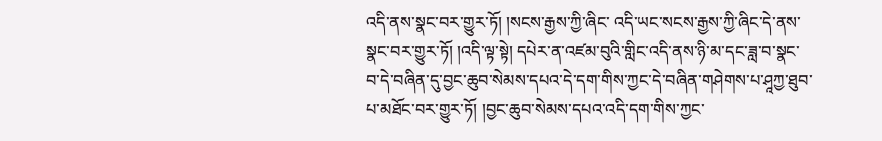འདི་ནས་སྣང་བར་གྱུར་ཏོ། །སངས་རྒྱས་ཀྱི་ཞིང་ འདི་ཡང་སངས་རྒྱས་ཀྱི་ཞིང་དེ་ནས་སྣང་བར་གྱུར་ཏོ། །འདི་ལྟ་སྟེ། དཔེར་ན་འཛམ་བུའི་གླིང་འདི་ནས་ཉི་མ་དང་ཟླ་བ་སྣང་བ་དེ་བཞིན་དུ་བྱང་ཆུབ་སེམས་དཔའ་དེ་དག་གིས་ཀྱང་དེ་བཞིན་གཤེགས་པ་ཤཱཀྱ་ཐུབ་པ་མཐོང་བར་གྱུར་ཏོ། །བྱང་ཆུབ་སེམས་དཔའ་འདི་དག་གིས་ཀྱང་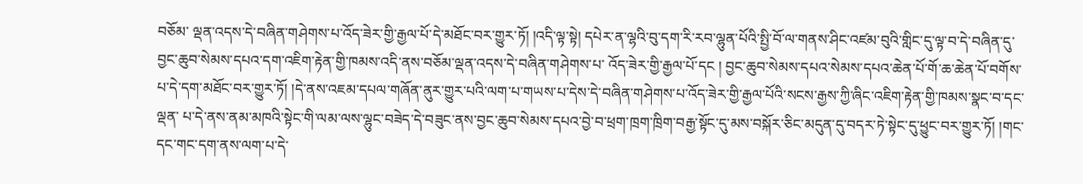བཅོམ་ ལྡན་འདས་དེ་བཞིན་གཤེགས་པ་འོད་ཟེར་གྱི་རྒྱལ་པོ་དེ་མཐོང་བར་གྱུར་ཏོ། །འདི་ལྟ་སྟེ། དཔེར་ན་ལྷའི་བུ་དག་རི་རབ་ལྷུན་པོའི་སྤྱི་བོ་ལ་གནས་ཤིང་འཛམ་བུའི་གླིང་དུ་ལྟ་བ་དེ་བཞིན་དུ་བྱང་ཆུབ་སེམས་དཔའ་དག་འཇིག་རྟེན་གྱི་ཁམས་འདི་ནས་བཅོམ་ལྡན་འདས་དེ་བཞིན་གཤེགས་པ་ འོད་ཟེར་གྱི་རྒྱལ་པོ་དང ། བྱང་ཆུབ་སེམས་དཔའ་སེམས་དཔའ་ཆེན་པོ་གོ་ཆ་ཆེན་པོ་བགོས་པ་དེ་དག་མཐོང་བར་གྱུར་ཏོ། །དེ་ནས་འཇམ་དཔལ་གཞོན་ནུར་གྱུར་པའི་ལག་པ་གཡས་པ་དེས་དེ་བཞིན་གཤེགས་པ་འོད་ཟེར་གྱི་རྒྱལ་པོའི་སངས་རྒྱས་ཀྱི་ཞིང་འཇིག་རྟེན་གྱི་ཁམས་སྣང་བ་དང་ལྡན་ པ་དེ་ནས་ནམ་མཁའི་སྟེང་གི་ལམ་ལས་ལྷུང་བཟེད་དེ་བཟུང་ནས་བྱང་ཆུབ་སེམས་དཔའ་བྱེ་བ་ཕྲག་ཁྲག་ཁྲིག་བརྒྱ་སྟོང་དུ་མས་བསྐོར་ཅིང་མདུན་དུ་བདར་ཏེ་སྟེང་དུ་ཕྱུང་བར་གྱུར་ཏོ། །གང་དང་གང་དག་ནས་ལག་པ་དེ་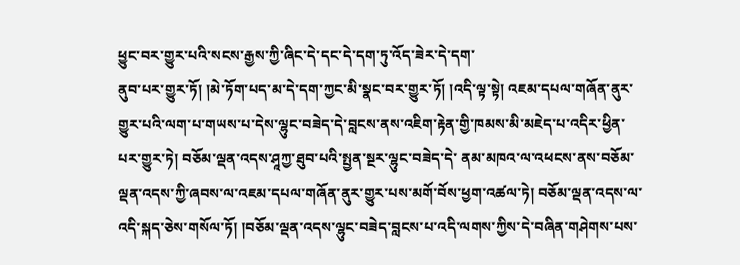ཕྱུང་བར་གྱུར་པའི་སངས་རྒྱས་ཀྱི་ཞིང་དེ་དང་དེ་དག་ཏུ་འོད་ཟེར་དེ་དག་
ནུབ་པར་གྱུར་ཏོ། །མེ་ཏོག་པད་མ་དེ་དག་ཀྱང་མི་སྣང་བར་གྱུར་ཏོ། །འདི་ལྟ་སྟེ། འཇམ་དཔལ་གཞོན་ནུར་གྱུར་པའི་ལག་པ་གཡས་པ་དེས་ལྷུང་བཟེད་དེ་བླངས་ནས་འཇིག་རྟེན་གྱི་ཁམས་མི་མཇེད་པ་འདིར་ཕྱིན་པར་གྱུར་ཏེ། བཅོམ་ལྡན་འདས་ཤཱཀྱ་ཐུབ་པའི་སྤྱན་སྔར་ལྷུང་བཟེད་དེ་ ནམ་མཁའ་ལ་འཕངས་ནས་བཅོམ་ལྡན་འདས་ཀྱི་ཞབས་ལ་འཇམ་དཔལ་གཞོན་ནུར་གྱུར་པས་མགོ་བོས་ཕྱག་འཚལ་ཏེ། བཅོམ་ལྡན་འདས་ལ་འདི་སྐད་ཅེས་གསོལ་ཏོ། །བཅོམ་ལྡན་འདས་ལྷུང་བཟེད་བླངས་པ་འདི་ལགས་ཀྱིས་དེ་བཞིན་གཤེགས་པས་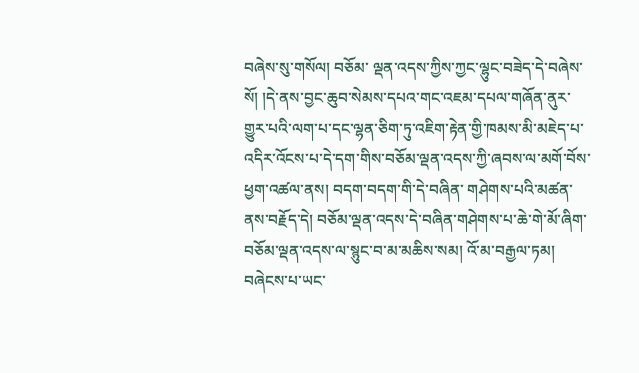བཞེས་སུ་གསོལ། བཅོམ་ ལྡན་འདས་ཀྱིས་ཀྱང་ལྷུང་བཟེད་དེ་བཞེས་སོ། །དེ་ནས་བྱང་ཆུབ་སེམས་དཔའ་གང་འཇམ་དཔལ་གཞོན་ནུར་གྱུར་པའི་ལག་པ་དང་ལྷན་ཅིག་ཏུ་འཇིག་རྟེན་གྱི་ཁམས་མི་མཇེད་པ་འདིར་འོངས་པ་དེ་དག་གིས་བཅོམ་ལྡན་འདས་ཀྱི་ཞབས་ལ་མགོ་བོས་ཕྱག་འཚལ་ནས། བདག་བདག་གི་དེ་བཞིན་ གཤེགས་པའི་མཚན་ནས་བརྗོད་དེ། བཅོམ་ལྡན་འདས་དེ་བཞིན་གཤེགས་པ་ཆེ་གེ་མོ་ཞིག་བཅོམ་ལྡན་འདས་ལ་སྙུང་བ་མ་མཆིས་སམ། འོ་མ་བརྒྱལ་ཏམ། བཞེངས་པ་ཡང་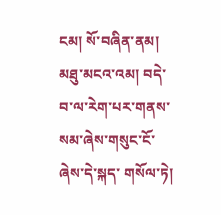ངམ། སོ་བཞིན་ནམ། མཐུ་མངའ་འམ། བདེ་བ་ལ་རེག་པར་གནས་སམ་ཞེས་གསུང་ངོ་ཞེས་དེ་སྐད་ གསོལ་ཏེ།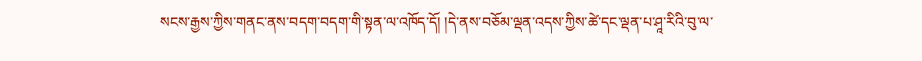སངས་རྒྱས་ཀྱིས་གནང་ནས་བདག་བདག་གི་སྟན་ལ་འཁོད་དོ། །དེ་ནས་བཅོམ་ལྡན་འདས་ཀྱིས་ཚེ་དང་ལྡན་པ་ཤཱ་རིའི་བུ་ལ་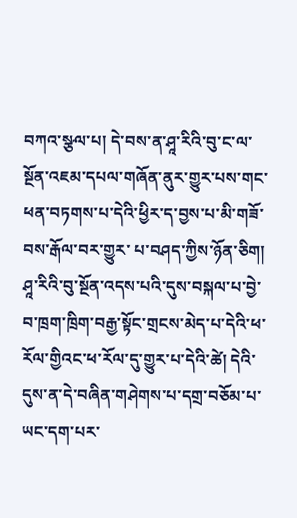བཀའ་སྩལ་པ། དེ་བས་ན་ཤཱ་རིའི་བུ་ང་ལ་སྔོན་འཇམ་དཔལ་གཞོན་ནུར་གྱུར་པས་གང་ཕན་བཏགས་པ་དེའི་ཕྱིར་ད་བྱས་པ་མི་གཟོ་བས་རྒོལ་བར་གྱུར་ པ་བཤད་ཀྱིས་ཉོན་ཅིག། ཤཱ་རིའི་བུ་སྔོན་འདས་པའི་དུས་བསྐལ་པ་བྱེ་བ་ཁྲག་ཁྲིག་བརྒྱ་སྟོང་གྲངས་མེད་པ་དེའི་ཕ་རོལ་གྱིའང་ཕ་རོལ་དུ་གྱུར་པ་དེའི་ཚེ། དེའི་དུས་ན་དེ་བཞིན་གཤེགས་པ་དགྲ་བཅོམ་པ་ཡང་དག་པར་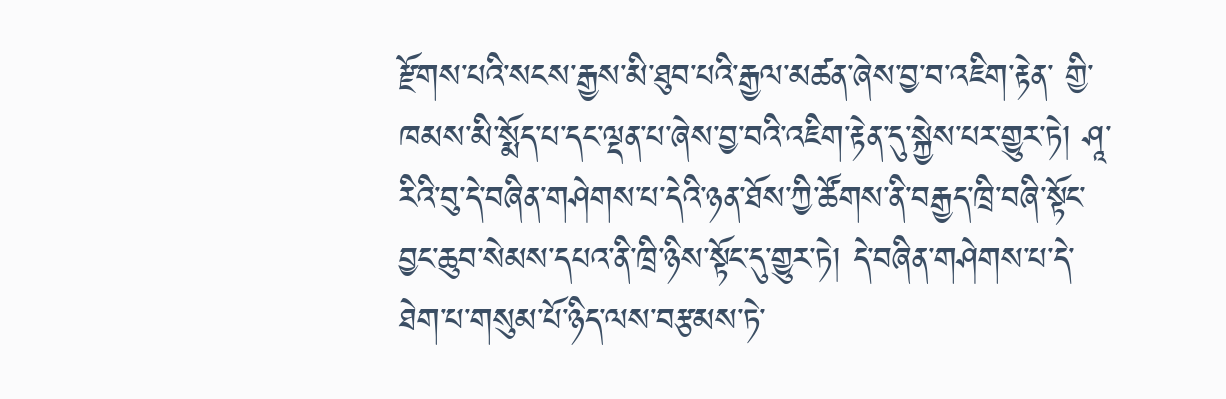རྫོགས་པའི་སངས་རྒྱས་མི་ཐུབ་པའི་རྒྱལ་མཚན་ཞེས་བྱ་བ་འཇིག་རྟེན་ གྱི་ཁམས་མི་སྨོད་པ་དང་ལྡན་པ་ཞེས་བྱ་བའི་འཇིག་རྟེན་དུ་སྐྱེས་པར་གྱུར་ཏེ། ཤཱ་རིའི་བུ་དེ་བཞིན་གཤེགས་པ་དེའི་ཉན་ཐོས་ཀྱི་ཚོགས་ནི་བརྒྱད་ཁྲི་བཞི་སྟོང་བྱང་ཆུབ་སེམས་དཔའ་ནི་ཁྲི་ཉིས་སྟོང་དུ་གྱུར་ཏེ། དེ་བཞིན་གཤེགས་པ་དེ་ཐེག་པ་གསུམ་པོ་ཉིད་ལས་བརྩམས་ཏེ་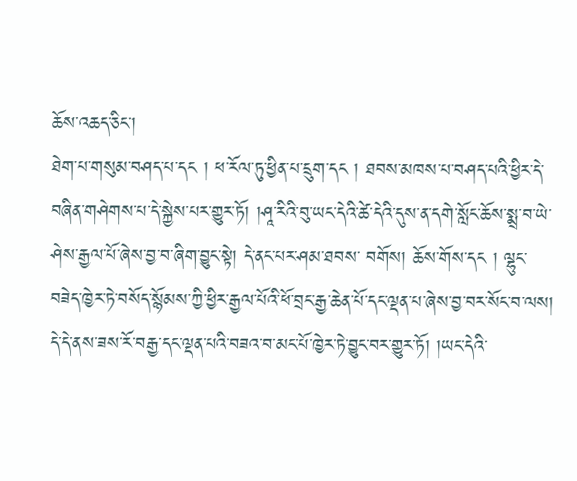ཆོས་འཆད་ཅིང་།
ཐེག་པ་གསུམ་བཤད་པ་དང ། ཕ་རོལ་ཏུ་ཕྱིན་པ་དྲུག་དང ། ཐབས་མཁས་པ་བཤད་པའི་ཕྱིར་དེ་བཞིན་གཤེགས་པ་དེ་སྐྱེས་པར་གྱུར་ཏོ། །ཤཱ་རིའི་བུ་ཡང་དེའི་ཚེ་དེའི་དུས་ན་དགེ་སློང་ཆོས་སྨྲ་བ་ཡེ་ཤེས་རྒྱལ་པོ་ཞེས་བྱ་བ་ཞིག་བྱུང་སྟེ། དེ་ནང་པར་ཤམ་ཐབས་ བགོས། ཆོས་གོས་དང ། ལྷུང་བཟེད་ཁྱེར་ཏེ་བསོད་སྙོམས་ཀྱི་ཕྱིར་རྒྱལ་པོའི་ཕོ་བྲང་རྒྱ་ཆེན་པོ་དང་ལྡན་པ་ཞེས་བྱ་བར་སོང་བ་ལས། དེ་དེ་ནས་ཟས་རོ་བརྒྱ་དང་ལྡན་པའི་བཟའ་བ་མང་པོ་ཁྱེར་ཏེ་བྱུང་བར་གྱུར་ཏོ། །ཡང་དེའི་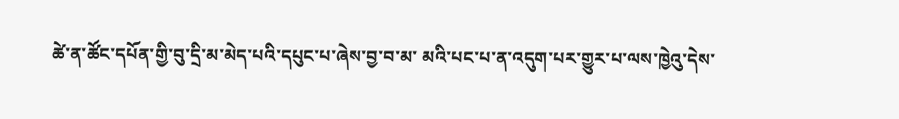ཚེ་ན་ཚོང་དཔོན་གྱི་བུ་དྲི་མ་མེད་པའི་དཔུང་པ་ཞེས་བྱ་བ་མ་ མའི་པང་པ་ན་འདུག་པར་གྱུར་པ་ལས་ཁྱེའུ་དེས་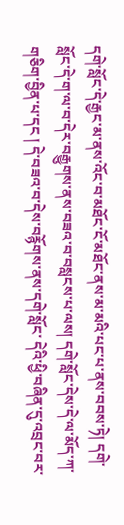དགེ་སློང་དེ་རྒྱང་མ་ནས་འོང་བ་མཐོང་ངོ་མཐོང་ནས་མ་མའི་པང་པ་ནས་བབས་ཏེ། དགེ་སློང་དེ་ག་ལ་བ་དེར་བརྒྱུགས་ནས་བཟའ་བ་བསླངས་པ་ལས། དགེ་སློང་དེས་དེ་ལ་མོད་ཀ་གཅིག་བྱིན་པ་དང ། དེ་བཟའ་བ་དེས་བརྙོགས་ནས་དགེ་སློང་ དེའི་ཕྱི་བཞིན་དུ་འབྲང་བར་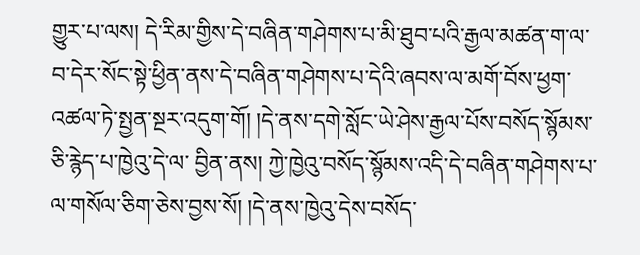གྱུར་པ་ལས། དེ་རིམ་གྱིས་དེ་བཞིན་གཤེགས་པ་མི་ཐུབ་པའི་རྒྱལ་མཚན་ག་ལ་བ་དེར་སོང་སྟེ་ཕྱིན་ནས་དེ་བཞིན་གཤེགས་པ་དེའི་ཞབས་ལ་མགོ་བོས་ཕྱག་འཚལ་ཏེ་སྤྱན་སྔར་འདུག་གོ། །དེ་ནས་དགེ་སློང་ཡེ་ཤེས་རྒྱལ་པོས་བསོད་སྙོམས་ཅི་རྙེད་པ་ཁྱེའུ་དེ་ལ་ བྱིན་ནས། ཀྱེ་ཁྱེའུ་བསོད་སྙོམས་འདི་དེ་བཞིན་གཤེགས་པ་ལ་གསོལ་ཅིག་ཅེས་བྱས་སོ། །དེ་ནས་ཁྱེའུ་དེས་བསོད་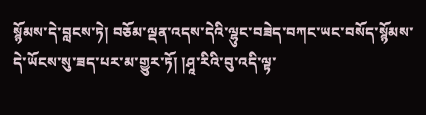སྙོམས་དེ་བླངས་ཏེ། བཅོམ་ལྡན་འདས་དེའི་ལྷུང་བཟེད་བཀང་ཡང་བསོད་སྙོམས་དེ་ཡོངས་སུ་ཟད་པར་མ་གྱུར་ཏོ། །ཤཱ་རིའི་བུ་འདི་ལྟ་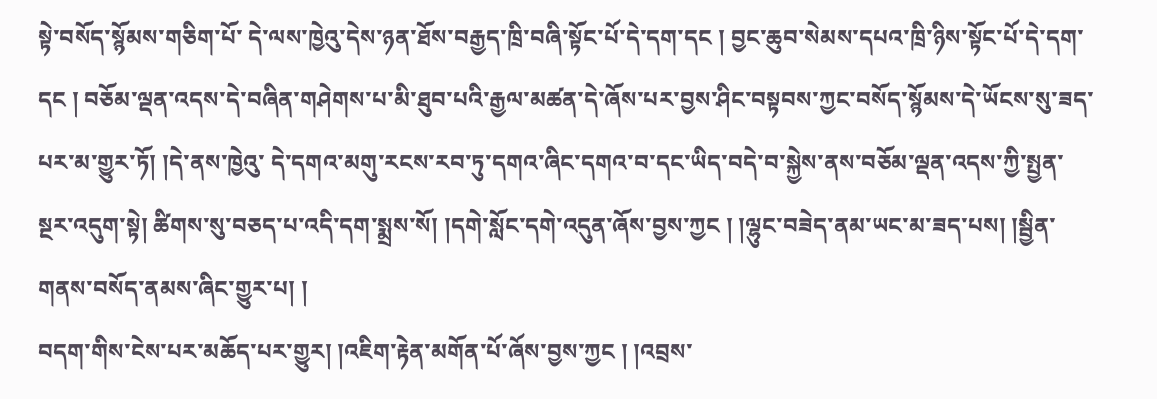སྟེ་བསོད་སྙོམས་གཅིག་པོ་ དེ་ལས་ཁྱེའུ་དེས་ཉན་ཐོས་བརྒྱད་ཁྲི་བཞི་སྟོང་པོ་དེ་དག་དང ། བྱང་ཆུབ་སེམས་དཔའ་ཁྲི་ཉིས་སྟོང་པོ་དེ་དག་དང ། བཅོམ་ལྡན་འདས་དེ་བཞིན་གཤེགས་པ་མི་ཐུབ་པའི་རྒྱལ་མཚན་དེ་ཞོས་པར་བྱས་ཤིང་བསྟབས་ཀྱང་བསོད་སྙོམས་དེ་ཡོངས་སུ་ཟད་པར་མ་གྱུར་ཏོ། །དེ་ནས་ཁྱེའུ་ དེ་དགའ་མགུ་རངས་རབ་ཏུ་དགའ་ཞིང་དགའ་བ་དང་ཡིད་བདེ་བ་སྐྱེས་ནས་བཅོམ་ལྡན་འདས་ཀྱི་སྤྱན་སྔར་འདུག་སྟེ། ཚིགས་སུ་བཅད་པ་འདི་དག་སྨྲས་སོ། །དགེ་སློང་དགེ་འདུན་ཞོས་བྱས་ཀྱང ། །ལྷུང་བཟེད་ནམ་ཡང་མ་ཟད་པས། །སྦྱིན་གནས་བསོད་ནམས་ཞིང་གྱུར་པ། །
བདག་གིས་ངེས་པར་མཆོད་པར་གྱུར། །འཇིག་རྟེན་མགོན་པོ་ཞོས་བྱས་ཀྱང ། །འབྲས་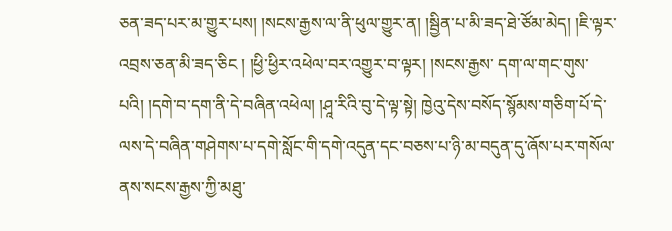ཅན་ཟད་པར་མ་གྱུར་པས། །སངས་རྒྱས་ལ་ནི་ཕུལ་གྱུར་ན། །སྦྱིན་པ་མི་ཟད་ཐེ་ཙོམ་མེད། །ཇི་ལྟར་འབྲས་ཅན་མི་ཟད་ཅིང ། །ཕྱི་ཕྱིར་འཕེལ་བར་འགྱུར་བ་ལྟར། །སངས་རྒྱས་ དག་ལ་གང་གུས་པའི། །དགེ་བ་དག་ནི་དེ་བཞིན་འཕེལ། །ཤཱ་རིའི་བུ་དེ་ལྟ་སྟེ། ཁྱེའུ་དེས་བསོད་སྙོམས་གཅིག་པོ་དེ་ལས་དེ་བཞིན་གཤེགས་པ་དགེ་སློང་གི་དགེ་འདུན་དང་བཅས་པ་ཉི་མ་བདུན་དུ་ཞོས་པར་གསོལ་ནས་སངས་རྒྱས་ཀྱི་མཐུ་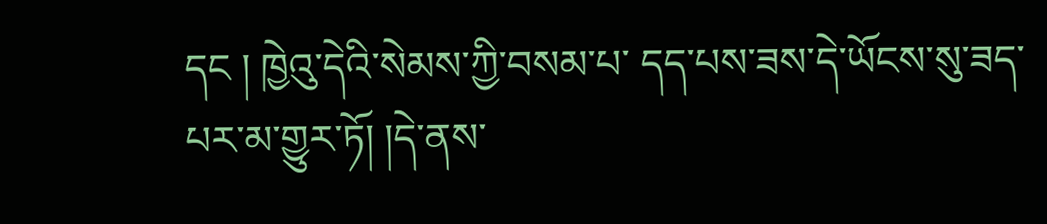དང ། ཁྱེའུ་དེའི་སེམས་ཀྱི་བསམ་པ་ དད་པས་ཟས་དེ་ཡོངས་སུ་ཟད་པར་མ་གྱུར་ཏོ། །དེ་ནས་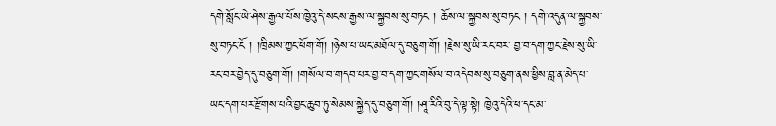དགེ་སློང་ཡེ་ཤེས་རྒྱལ་པོས་ཁྱེའུ་དེ་སངས་རྒྱས་ལ་སྐྱབས་སུ་བཏང ། ཆོས་ལ་སྐྱབས་སུ་བཏང ། དགེ་འདུན་ལ་སྐྱབས་སུ་བཏང་ངོ ། །ཁྲིམས་ཀྱང་ཕོག་གོ། །ཉེས་པ་ཡང་མཐོལ་དུ་བཅུག་གོ། །རྗེས་སུ་ཡི་རང་བར་ བྱ་བ་དག་ཀྱང་རྗེས་སུ་ཡི་རང་བར་བྱེད་དུ་བཅུག་གོ། །གསོལ་བ་གདབ་པར་བྱ་བ་དག་ཀྱང་གསོལ་བ་འདེབས་སུ་བཅུག་ནས་ཕྱིས་བླ་ན་མེད་པ་ཡང་དག་པར་རྫོགས་པའི་བྱང་ཆུབ་ཏུ་སེམས་སྐྱེད་དུ་བཅུག་གོ། །ཤཱ་རིའི་བུ་དེ་ལྟ་སྟེ། ཁྱེའུ་དེའི་ཕ་དང་མ་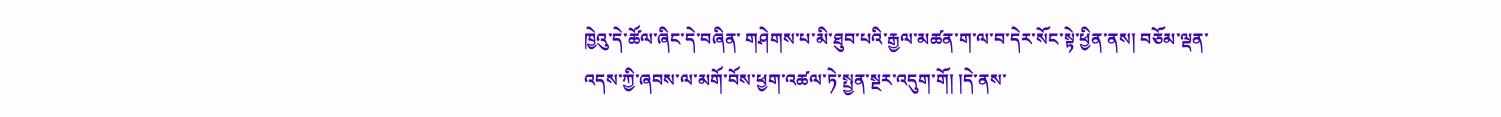ཁྱེའུ་དེ་ཚོལ་ཞིང་དེ་བཞིན་ གཤེགས་པ་མི་ཐུབ་པའི་རྒྱལ་མཚན་ག་ལ་བ་དེར་སོང་སྟེ་ཕྱིན་ནས། བཅོམ་ལྡན་འདས་ཀྱི་ཞབས་ལ་མགོ་བོས་ཕྱག་འཚལ་ཏེ་སྤྱན་སྔར་འདུག་གོ། །དེ་ནས་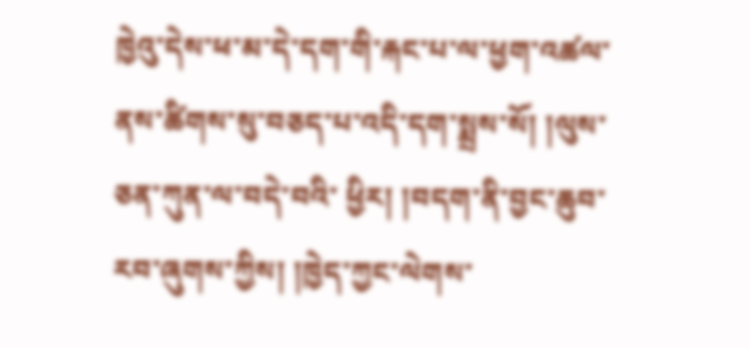ཁྱེའུ་དེས་ཕ་མ་དེ་དག་གི་རྐང་པ་ལ་ཕྱག་འཚལ་ནས་ཚིགས་སུ་བཅད་པ་འདི་དག་སྨྲས་སོ། །ལུས་ཅན་ཀུན་ལ་བདེ་བའི་ ཕྱིར། །བདག་ནི་བྱང་ཆུབ་རབ་ཞུགས་ཀྱིས། །ཁྱེད་ཀྱང་ལེགས་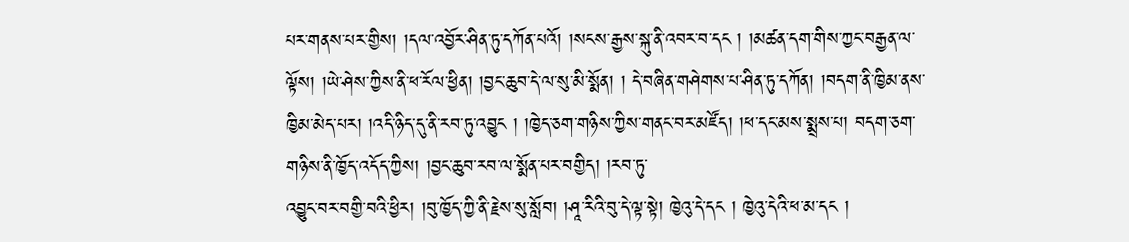པར་གནས་པར་གྱིས། །དལ་འབྱོར་ཤིན་ཏུ་དཀོན་པའོ། །སངས་རྒྱས་སྐུ་ནི་འབར་བ་དང ། །མཚན་དག་གིས་ཀྱང་བརྒྱན་ལ་ལྟོས། །ཡེ་ཤེས་ཀྱིས་ནི་ཕ་རོལ་ཕྱིན། །བྱང་ཆུབ་དེ་ལ་སུ་མི་སྨོན། ། དེ་བཞིན་གཤེགས་པ་ཤིན་ཏུ་དཀོན། །བདག་ནི་ཁྱིམ་ནས་ཁྱིམ་མེད་པར། །འདི་ཉིད་དུ་ནི་རབ་ཏུ་འབྱུང ། །ཁྱེད་ཅག་གཉིས་ཀྱིས་གནང་བར་མཛོད། །ཕ་དང་མས་སྨྲས་པ། བདག་ཅག་གཉིས་ནི་ཁྱོད་འདོད་ཀྱིས། །བྱང་ཆུབ་རབ་ལ་སྨོན་པར་བགྱིད། །རབ་ཏུ་
འབྱུང་བར་བགྱི་བའི་ཕྱིར། །བུ་ཁྱོད་ཀྱི་ནི་རྗེས་སུ་སློབ། །ཤཱ་རིའི་བུ་དེ་ལྟ་སྟེ། ཁྱེའུ་དེ་དང ། ཁྱེའུ་དེའི་ཕ་མ་དང །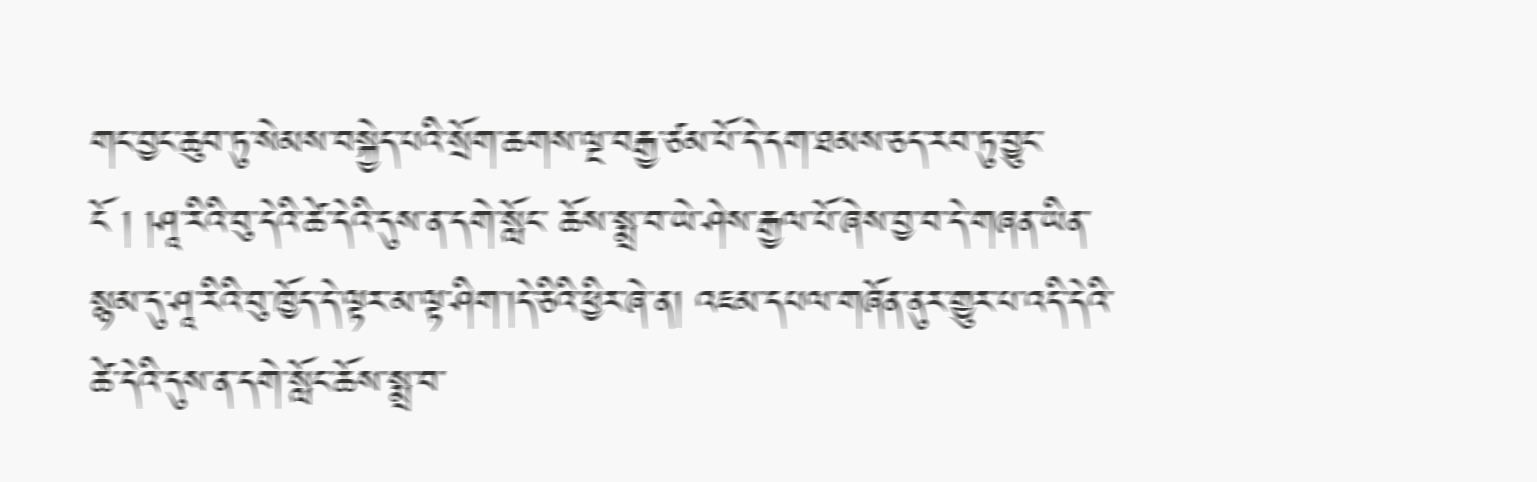གང་བྱང་ཆུབ་ཏུ་སེམས་བསྐྱེད་པའི་སྲོག་ཆགས་ལྔ་བརྒྱ་ཙམ་པོ་དེ་དག་ཐམས་ཅད་རབ་ཏུ་བྱུང་ངོ ། །ཤཱ་རིའི་བུ་དེའི་ཚེ་དེའི་དུས་ན་དགེ་སློང་ ཆོས་སྨྲ་བ་ཡེ་ཤེས་རྒྱལ་པོ་ཞེས་བྱ་བ་དེ་གཞན་ཡིན་སྙམ་དུ་ཤཱ་རིའི་བུ་ཁྱོད་དེ་ལྟར་མ་ལྟ་ཤིག་།དེ་ཅིའི་ཕྱིར་ཞེ་ན། འཇམ་དཔལ་གཞོན་ནུར་གྱུར་པ་འདི་དེའི་ཚེ་དེའི་དུས་ན་དགེ་སློང་ཆོས་སྨྲ་བ་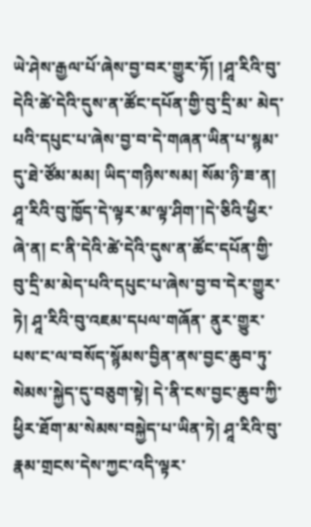ཡེ་ཤེས་རྒྱལ་པོ་ཞེས་བྱ་བར་གྱུར་ཏོ། །ཤཱ་རིའི་བུ་དེའི་ཚེ་དེའི་དུས་ན་ཚོང་དཔོན་གྱི་བུ་དྲི་མ་ མེད་པའི་དཔུང་པ་ཞེས་བྱ་བ་དེ་གཞན་ཡིན་པ་སྙམ་དུ་ཐེ་ཙོམ་མམ། ཡིད་གཉིས་སམ། སོམ་ཉི་ཟ་ན། ཤཱ་རིའི་བུ་ཁྱོད་དེ་ལྟར་མ་ལྟ་ཤིག་།དེ་ཅིའི་ཕྱིར་ཞེ་ན། ང་ནི་དེའི་ཚེ་དེའི་དུས་ན་ཚོང་དཔོན་གྱི་བུ་དྲི་མ་མེད་པའི་དཔུང་པ་ཞེས་བྱ་བ་དེར་གྱུར་ཏེ། ཤཱ་རིའི་བུ་འཇམ་དཔལ་གཞོན་ ནུར་གྱུར་པས་ང་ལ་བསོད་སྙོམས་བྱིན་ནས་བྱང་ཆུབ་ཏུ་སེམས་སྐྱེད་དུ་བཅུག་སྟེ། དེ་ནི་ངས་བྱང་ཆུབ་ཀྱི་ཕྱིར་ཐོག་མ་སེམས་བསྐྱེད་པ་ཡིན་ཏེ། ཤཱ་རིའི་བུ་རྣམ་གྲངས་དེས་ཀྱང་འདི་ལྟར་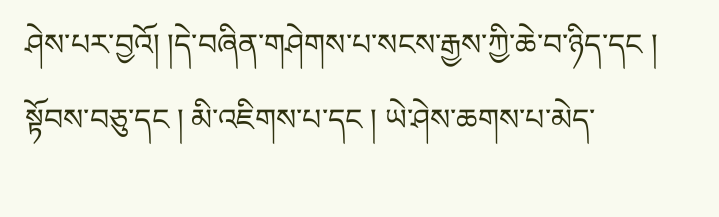ཤེས་པར་བྱའོ། །དེ་བཞིན་གཤེགས་པ་སངས་རྒྱས་ཀྱི་ཆེ་བ་ཉིད་དང ། སྟོབས་བཅུ་དང ། མི་འཇིགས་པ་དང ། ཡེ་ཤེས་ཆགས་པ་མེད་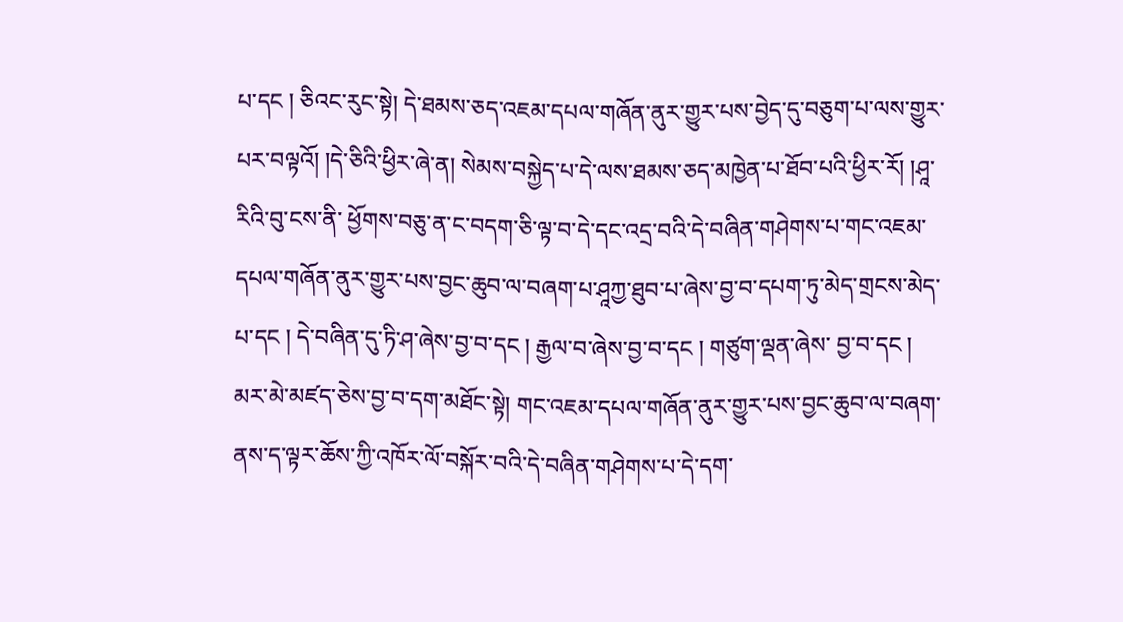པ་དང ། ཅིའང་རུང་སྟེ། དེ་ཐམས་ཅད་འཇམ་དཔལ་གཞོན་ནུར་གྱུར་པས་བྱེད་དུ་བཅུག་པ་ལས་གྱུར་པར་བལྟའོ། །དེ་ཅིའི་ཕྱིར་ཞེ་ན། སེམས་བསྐྱེད་པ་དེ་ལས་ཐམས་ཅད་མཁྱེན་པ་ཐོབ་པའི་ཕྱིར་རོ། །ཤཱ་རིའི་བུ་ངས་ནི་ ཕྱོགས་བཅུ་ན་ང་བདག་ཅི་ལྟ་བ་དེ་དང་འདྲ་བའི་དེ་བཞིན་གཤེགས་པ་གང་འཇམ་དཔལ་གཞོན་ནུར་གྱུར་པས་བྱང་ཆུབ་ལ་བཞག་པ་ཤཱཀྱ་ཐུབ་པ་ཞེས་བྱ་བ་དཔག་ཏུ་མེད་གྲངས་མེད་པ་དང ། དེ་བཞིན་དུ་ཏི་ཤ་ཞེས་བྱ་བ་དང ། རྒྱལ་བ་ཞེས་བྱ་བ་དང ། གཙུག་ལྡན་ཞེས་ བྱ་བ་དང ། མར་མེ་མཛད་ཅེས་བྱ་བ་དག་མཐོང་སྟེ། གང་འཇམ་དཔལ་གཞོན་ནུར་གྱུར་པས་བྱང་ཆུབ་ལ་བཞག་ནས་ད་ལྟར་ཆོས་ཀྱི་འཁོར་ལོ་བསྐོར་བའི་དེ་བཞིན་གཤེགས་པ་དེ་དག་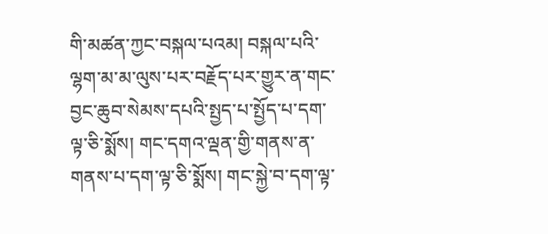གི་མཚན་ཀྱང་བསྐལ་པའམ། བསྐལ་པའི་ལྷག་མ་མ་ལུས་པར་བརྗོད་པར་གྱུར་ན་གང་
བྱང་ཆུབ་སེམས་དཔའི་སྤྱད་པ་སྤྱོད་པ་དག་ལྟ་ཅི་སྨོས། གང་དགའ་ལྡན་གྱི་གནས་ན་གནས་པ་དག་ལྟ་ཅི་སྨོས། གང་སྐྱེ་བ་དག་ལྟ་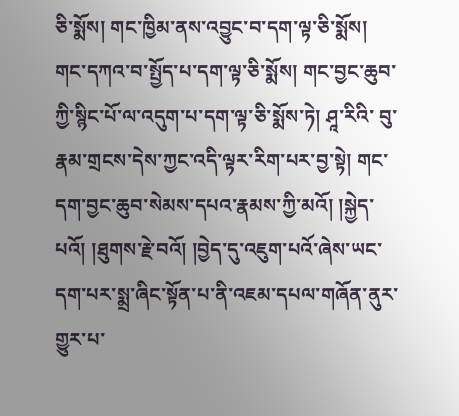ཅི་སྨོས། གང་ཁྱིམ་ནས་འབྱུང་བ་དག་ལྟ་ཅི་སྨོས། གང་དཀའ་བ་སྤྱོད་པ་དག་ལྟ་ཅི་སྨོས། གང་བྱང་ཆུབ་ཀྱི་སྙིང་པོ་ལ་འདུག་པ་དག་ལྟ་ཅི་སྨོས་ཏེ། ཤཱ་རིའི་ བུ་རྣམ་གྲངས་དེས་ཀྱང་འདི་ལྟར་རིག་པར་བྱ་སྟེ། གང་དག་བྱང་ཆུབ་སེམས་དཔའ་རྣམས་ཀྱི་མའོ། །སྐྱེད་པའོ། །ཐུགས་རྗེ་བའོ། །བྱེད་དུ་འཇུག་པའོ་ཞེས་ཡང་དག་པར་སྨྲ་ཞིང་སྟོན་པ་ནི་འཇམ་དཔལ་གཞོན་ནུར་གྱུར་པ་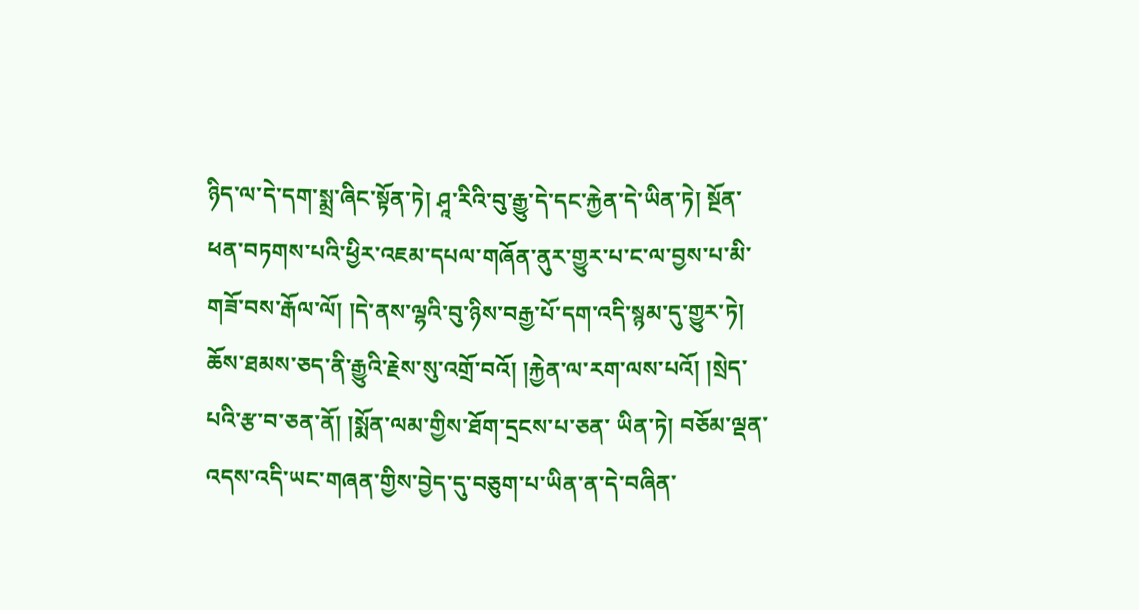ཉིད་ལ་དེ་དག་སྨྲ་ཞིང་སྟོན་ཏེ། ཤཱ་རིའི་བུ་རྒྱུ་དེ་དང་རྐྱེན་དེ་ཡིན་ཏེ། སྔོན་ཕན་བཏགས་པའི་ཕྱིར་འཇམ་དཔལ་གཞོན་ནུར་གྱུར་པ་ང་ལ་བྱས་པ་མི་གཟོ་བས་རྒོལ་ལོ། །དེ་ནས་ལྷའི་བུ་ཉིས་བརྒྱ་པོ་དག་འདི་སྙམ་དུ་གྱུར་ཏེ། ཆོས་ཐམས་ཅད་ནི་རྒྱུའི་རྗེས་སུ་འགྲོ་བའོ། །རྐྱེན་ལ་རག་ལས་པའོ། །སྲེད་པའི་རྩ་བ་ཅན་ནོ། །སྨོན་ལམ་གྱིས་ཐོག་དྲངས་པ་ཅན་ ཡིན་ཏེ། བཅོམ་ལྡན་འདས་འདི་ཡང་གཞན་གྱིས་བྱེད་དུ་བཅུག་པ་ཡིན་ན་དེ་བཞིན་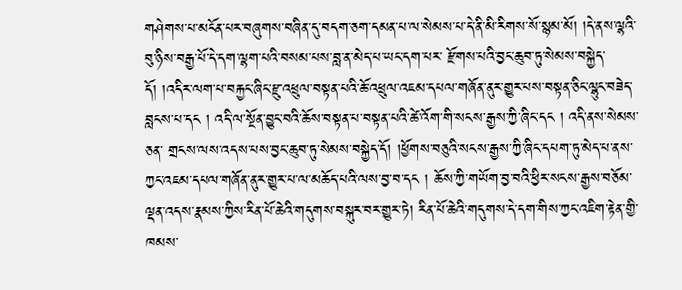གཤེགས་པ་མངོན་པར་བཞུགས་བཞིན་དུ་བདག་ཅག་དམན་པ་ལ་སེམས་པ་དེ་ནི་མི་རིགས་སོ་སྙམ་མོ། །དེ་ནས་ལྷའི་བུ་ཉིས་བརྒྱ་པོ་དེ་དག་ལྷག་པའི་བསམ་པས་བླ་ན་མེད་པ་ཡང་དག་པར་ རྫོགས་པའི་བྱང་ཆུབ་ཏུ་སེམས་བསྐྱེད་དོ། །འདིར་ལག་པ་བརྐྱང་ཞིང་རྫུ་འཕྲུལ་བསྟན་པའི་ཆོ་འཕྲུལ་འཇམ་དཔལ་གཞོན་ནུར་གྱུར་པས་བསྟན་ཅིང་ལྷུང་བཟེད་བླངས་པ་དང ། འདི་ལ་སྔོན་བྱུང་བའི་ཆོས་བསྟན་པ་བསྟན་པའི་ཚེ་འོག་གི་སངས་རྒྱས་ཀྱི་ཞིང་དང ། འདི་ནས་སེམས་ཅན་ གྲངས་ལས་འདས་པས་བྱང་ཆུབ་ཏུ་སེམས་བསྐྱེད་དོ། །ཕྱོགས་བཅུའི་སངས་རྒྱས་ཀྱི་ཞིང་དཔག་ཏུ་མེད་པ་ནས་ཀྱང་འཇམ་དཔལ་གཞོན་ནུར་གྱུར་པ་ལ་མཆོད་པའི་ལས་བྱ་བ་དང ། ཆོས་ཀྱི་གཡོག་བྱ་བའི་ཕྱིར་སངས་རྒྱས་བཅོམ་ལྡན་འདས་རྣམས་ཀྱིས་རིན་པོ་ཆེའི་གདུགས་བསྐུར་བར་གྱུར་ཏེ། རིན་པོ་ཆེའི་གདུགས་དེ་དག་གིས་ཀྱང་འཇིག་རྟེན་གྱི་ཁམས་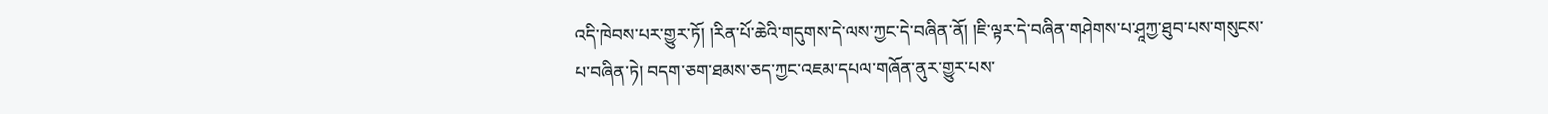འདི་ཁེབས་པར་གྱུར་ཏོ། །རིན་པོ་ཆེའི་གདུགས་དེ་ལས་ཀྱང་དེ་བཞིན་ནོ། །ཇི་ལྟར་དེ་བཞིན་གཤེགས་པ་ཤཱཀྱ་ཐུབ་པས་གསུངས་པ་བཞིན་ཏེ། བདག་ཅག་ཐམས་ཅད་ཀྱང་འཇམ་དཔལ་གཞོན་ནུར་གྱུར་པས་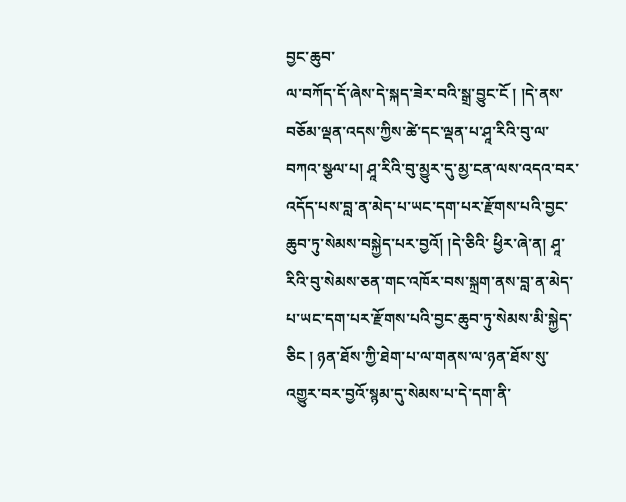བྱང་ཆུབ་
ལ་བཀོད་དོ་ཞེས་དེ་སྐད་ཟེར་བའི་སྒྲ་བྱུང་ངོ ། །དེ་ནས་བཅོམ་ལྡན་འདས་ཀྱིས་ཚེ་དང་ལྡན་པ་ཤཱ་རིའི་བུ་ལ་བཀའ་སྩལ་པ། ཤཱ་རིའི་བུ་མྱུར་དུ་མྱ་ངན་ལས་འདའ་བར་འདོད་པས་བླ་ན་མེད་པ་ཡང་དག་པར་རྫོགས་པའི་བྱང་ཆུབ་ཏུ་སེམས་བསྐྱེད་པར་བྱའོ། །དེ་ཅིའི་ ཕྱིར་ཞེ་ན། ཤཱ་རིའི་བུ་སེམས་ཅན་གང་འཁོར་བས་སྐྲག་ནས་བླ་ན་མེད་པ་ཡང་དག་པར་རྫོགས་པའི་བྱང་ཆུབ་ཏུ་སེམས་མི་སྐྱེད་ཅིང ། ཉན་ཐོས་ཀྱི་ཐེག་པ་ལ་གནས་ལ་ཉན་ཐོས་སུ་འགྱུར་བར་བྱའོ་སྙམ་དུ་སེམས་པ་དེ་དག་ནི་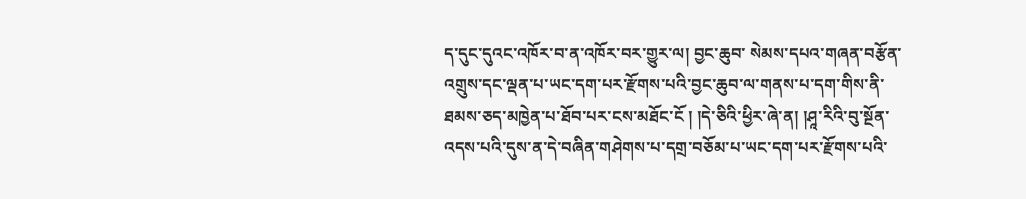ད་དུང་དུའང་འཁོར་བ་ན་འཁོར་བར་གྱུར་ལ། བྱང་ཆུབ་ སེམས་དཔའ་གཞན་བརྩོན་འགྲུས་དང་ལྡན་པ་ཡང་དག་པར་རྫོགས་པའི་བྱང་ཆུབ་ལ་གནས་པ་དག་གིས་ནི་ཐམས་ཅད་མཁྱེན་པ་ཐོབ་པར་ངས་མཐོང་ངོ ། །དེ་ཅིའི་ཕྱིར་ཞེ་ན། །ཤཱ་རིའི་བུ་སྔོན་འདས་པའི་དུས་ན་དེ་བཞིན་གཤེགས་པ་དགྲ་བཅོམ་པ་ཡང་དག་པར་རྫོགས་པའི་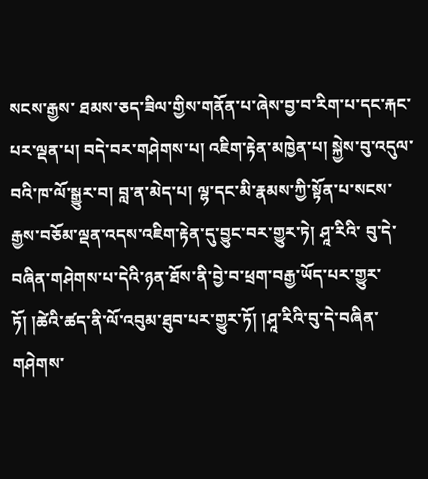སངས་རྒྱས་ ཐམས་ཅད་ཟིལ་གྱིས་གནོན་པ་ཞེས་བྱ་བ་རིག་པ་དང་རྐང་པར་ལྡན་པ། བདེ་བར་གཤེགས་པ། འཇིག་རྟེན་མཁྱེན་པ། སྐྱེས་བུ་འདུལ་བའི་ཁ་ལོ་སྒྱུར་བ། བླ་ན་མེད་པ། ལྷ་དང་མི་རྣམས་ཀྱི་སྟོན་པ་སངས་རྒྱས་བཅོམ་ལྡན་འདས་འཇིག་རྟེན་དུ་བྱུང་བར་གྱུར་ཏེ། ཤཱ་རིའི་ བུ་དེ་བཞིན་གཤེགས་པ་དེའི་ཉན་ཐོས་ནི་བྱེ་བ་ཕྲག་བརྒྱ་ཡོད་པར་གྱུར་ཏོ། །ཚེའི་ཚད་ནི་ལོ་འབུམ་ཐུབ་པར་གྱུར་ཏོ། །ཤཱ་རིའི་བུ་དེ་བཞིན་གཤེགས་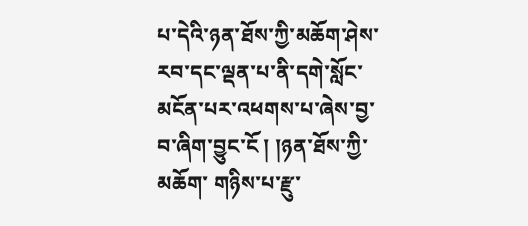པ་དེའི་ཉན་ཐོས་ཀྱི་མཆོག་ཤེས་རབ་དང་ལྡན་པ་ནི་དགེ་སློང་མངོན་པར་འཕགས་པ་ཞེས་བྱ་བ་ཞིག་བྱུང་ངོ ། །ཉན་ཐོས་ཀྱི་མཆོག་ གཉིས་པ་རྫུ་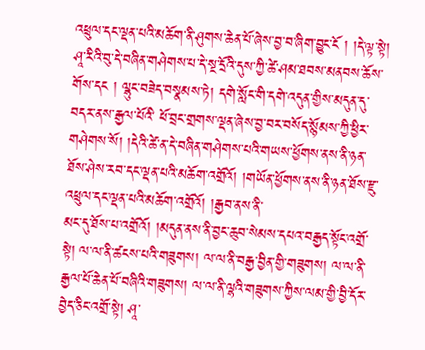འཕྲུལ་དང་ལྡན་པའི་མཆོག་ནི་ཤུགས་ཆེན་པོ་ཞེས་བྱ་བ་ཞིག་བྱུང་ངོ ། །དེ་ལྟ་སྟེ། ཤཱ་རིའི་བུ་དེ་བཞིན་གཤེགས་པ་དེ་སྔ་དྲོའི་དུས་ཀྱི་ཚེ་ཤམ་ཐབས་མནབས་ཆོས་གོས་དང ། ལྷུང་བཟེད་བསྣམས་ཏེ། དགེ་སློང་གི་དགེ་འདུན་གྱིས་མདུན་དུ་བདར་ནས་རྒྱལ་པོའི་ ཕོ་བྲང་གྲགས་ལྡན་ཞེས་བྱ་བར་བསོད་སྙོམས་ཀྱི་ཕྱིར་གཤེགས་སོ། །དེའི་ཚེ་ན་དེ་བཞིན་གཤེགས་པའི་གཡས་ཕྱོགས་ནས་ནི་ཉན་ཐོས་ཤེས་རབ་དང་ལྡན་པའི་མཆོག་འགྲོའོ། །གཡོན་ཕྱོགས་ནས་ནི་ཉན་ཐོས་རྫུ་འཕྲུལ་དང་ལྡན་པའི་མཆོག་འགྲོའོ། །རྒྱབ་ནས་ནི་
མང་དུ་ཐོས་པ་འགྲོའོ། །མདུན་ནས་ནི་བྱང་ཆུབ་སེམས་དཔའ་བརྒྱད་སྟོང་འགྲོ་སྟེ། ལ་ལ་ནི་ཚངས་པའི་གཟུགས། ལ་ལ་ནི་བརྒྱ་བྱིན་གྱི་གཟུགས། ལ་ལ་ནི་རྒྱལ་པོ་ཆེན་པོ་བཞིའི་གཟུགས། ལ་ལ་ནི་ལྷའི་གཟུགས་ཀྱིས་ལམ་གྱི་བྱི་དོར་བྱེད་ཅིང་འགྲོ་སྟེ། ཤཱ་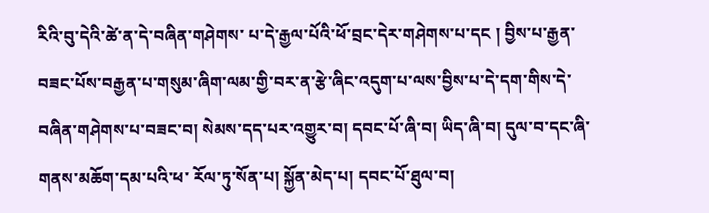རིའི་བུ་དེའི་ཚེ་ན་དེ་བཞིན་གཤེགས་ པ་དེ་རྒྱལ་པོའི་ཕོ་བྲང་དེར་གཤེགས་པ་དང ། བྱིས་པ་རྒྱན་བཟང་པོས་བརྒྱན་པ་གསུམ་ཞིག་ལམ་གྱི་བར་ན་རྩེ་ཞིང་འདུག་པ་ལས་བྱིས་པ་དེ་དག་གིས་དེ་བཞིན་གཤེགས་པ་བཟང་བ། སེམས་དད་པར་འགྱུར་བ། དབང་པོ་ཞི་བ། ཡིད་ཞི་བ། དུལ་བ་དང་ཞི་གནས་མཆོག་དམ་པའི་ཕ་ རོལ་ཏུ་སོན་པ། སྐྱོན་མེད་པ། དབང་པོ་ཐུལ་བ།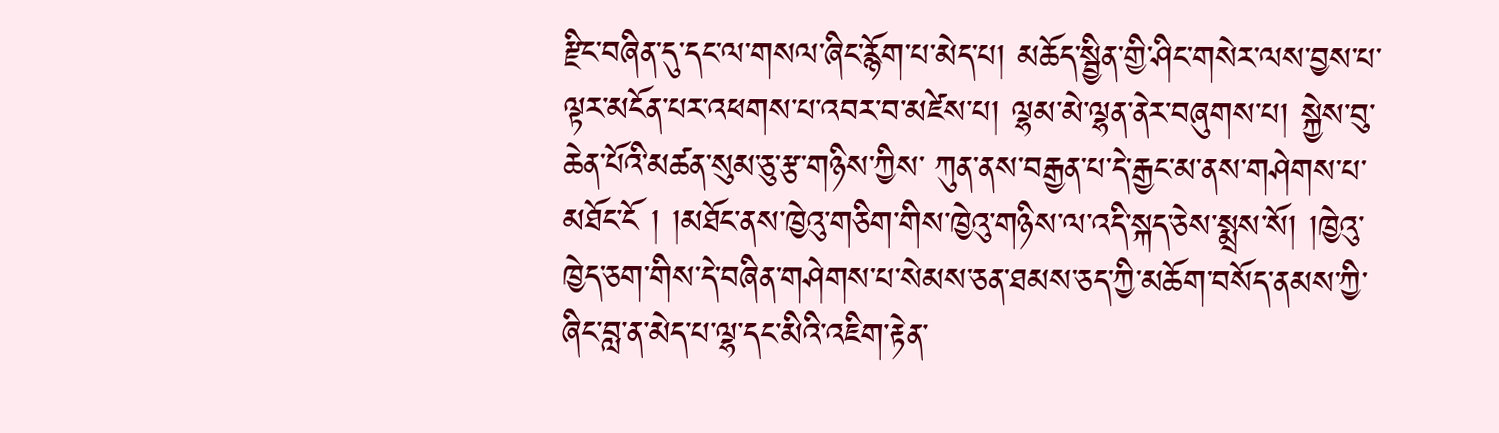རྫིང་བཞིན་དུ་དང་ལ་གསལ་ཞིང་རྙོག་པ་མེད་པ། མཆོད་སྦྱིན་གྱི་ཤིང་གསེར་ལས་བྱས་པ་ལྟར་མངོན་པར་འཕགས་པ་འབར་བ་མཛེས་པ། ལྷམ་མེ་ལྷན་ནེར་བཞུགས་པ། སྐྱེས་བུ་ཆེན་པོའི་མཚན་སུམ་ཅུ་རྩ་གཉིས་ཀྱིས་ ཀུན་ནས་བརྒྱན་པ་དེ་རྒྱང་མ་ནས་གཤེགས་པ་མཐོང་ངོ ། །མཐོང་ནས་ཁྱེའུ་གཅིག་གིས་ཁྱེའུ་གཉིས་ལ་འདི་སྐད་ཅེས་སྨྲས་སོ། །ཁྱེའུ་ཁྱེད་ཅག་གིས་དེ་བཞིན་གཤེགས་པ་སེམས་ཅན་ཐམས་ཅད་ཀྱི་མཆོག་བསོད་ནམས་ཀྱི་ཞིང་བླ་ན་མེད་པ་ལྷ་དང་མིའི་འཇིག་རྟེན་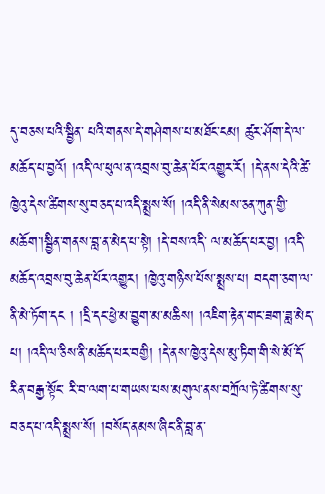དུ་བཅས་པའི་སྦྱིན་ པའི་གནས་དེ་གཤེགས་པ་མཐོང་ངམ། ཚུར་ཤོག་དེ་ལ་མཆོད་པ་བྱའོ། །འདི་ལ་ཕུལ་ན་འབྲས་བུ་ཆེན་པོར་འགྱུར་རོ། །དེ་ནས་དེའི་ཚེ་ཁྱེའུ་དེས་ཚིགས་སུ་བཅད་པ་འདི་སྨྲས་སོ། །འདི་ནི་སེམས་ཅན་ཀུན་གྱི་མཆོག་།སྦྱིན་གནས་བླ་ན་མེད་པ་སྟེ། །དེ་བས་འདི་ ལ་མཆོད་པར་བྱ། །འདི་མཆོད་འབྲས་བུ་ཆེན་པོར་འགྱུར། །ཁྱེའུ་གཉིས་པོས་སྨྲས་པ། བདག་ཅག་ལ་ནི་མེ་ཏོག་དང ། །དྲི་དང་ཕྱེ་མ་བྱུག་མ་མཆིས། །འཇིག་རྟེན་གང་ཟག་ཟླ་མེད་པ། །འདི་ལ་ཅིས་ནི་མཆོད་པར་བགྱི། །དེ་ནས་ཁྱེའུ་དེས་མུ་ཏིག་གི་སེ་མོ་དོ་རིན་བརྒྱ་སྟོང་ རི་བ་ལག་པ་གཡས་པས་མགུལ་ནས་བཀྲོལ་ཏེ་ཚིགས་སུ་བཅད་པ་འདི་སྨྲས་སོ། །བསོད་ནམས་ཞིང་ནི་བླ་ན་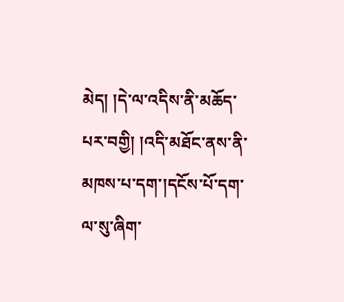མེད། །དེ་ལ་འདིས་ནི་མཆོད་པར་བགྱི། །འདི་མཐོང་ནས་ནི་མཁས་པ་དག་།དངོས་པོ་དག་ལ་སུ་ཞིག་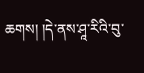ཆགས། །དེ་ནས་ཤཱ་རིའི་བུ་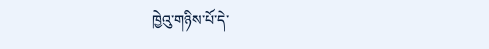ཁྱེའུ་གཉིས་པོ་དེ་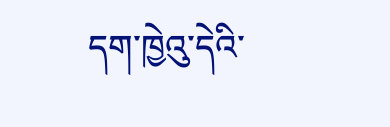དག་ཁྱེའུ་དེའི་